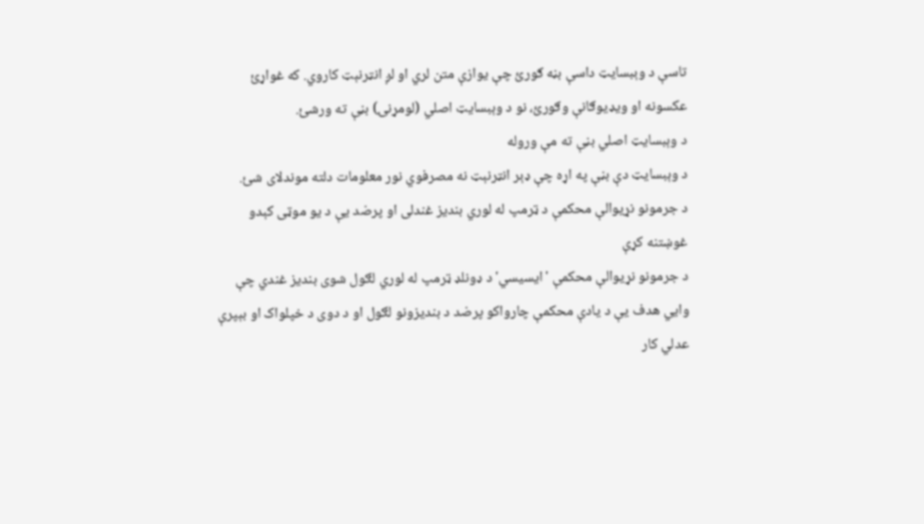تاسې د وېبسایټ داسې بڼه ګورئ چې یوازې متن لري او لږ انټرنېټ کاروي. که غواړئ عکسونه او ویډیوګانې وګورئ، نو د وېبسایټ اصلي (لومړنۍ) بڼې ته ورشئ.
د وېبسایټ اصلي بڼې ته مې وروله
د وېبسایټ دې بڼې په اړه چې ډېر انټرنېټ نه مصرفوي نور معلومات دلته موندلای شئ.
د جرمونو نړیوالې محکمې د ټرمپ له لوري بندیز غندلی او پرضد یې د یو موټی کېدو غوښتنه کړې
د جرمونو نړیوالې محکمې 'ایسيسي' د ډونلډ ټرمپ له لوري لګول شوی بندیز غندي چې وايي هدف یې د یادې محکمې چارواکو پرضد د بندیزونو لګول او د دوی د خپلواک او بېپرې عدلي کار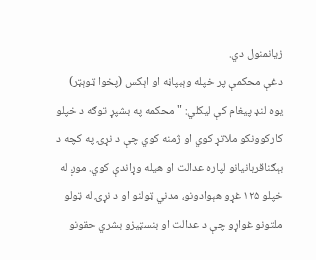زیانمنول دي.
دغې محکمې پر خپله وېبپاڼه او اېکس (پخوا ټوېټر) یوه لنډ پیغام کې لیکلي: "محکمه په بشپړ توګه د خپلو کارکوونکو ملاتړ کوي او ژمنه کوي چې د نړۍ په کچه د بېګناقربانیانو لپاره عدالت او هیله وړاندې کوي. موږ له خپلو ۱۲۵ غړو هېوادونو، مدني ټولنو او د نړۍ له ټولو ملتونو غواړو چې د عدالت او بنسټیزو بشري حقونو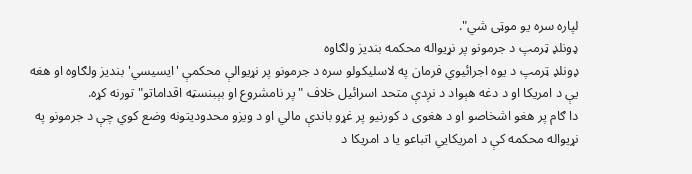لپاره سره یو موټی شي".
ډونلډ ټرمپ د جرمونو پر نړیواله محکمه بندیز ولګاوه
ډونلډ ټرمپ د یوه اجرائیوي فرمان په لاسلیکولو سره د جرمونو پر نړیوالې محکمې 'ایسيسي' بندیز ولګاوه او هغه یې د امریکا او د دغه هېواد د نږدې متحد اسرائیل خلاف "پر نامشروع او بېبنسټه اقداماتو" تورنه کړه.
دا ګام پر هغو اشخاصو او د هغوی د کورنیو پر غړو باندې مالي او د ویزو محدودیتونه وضع کوي چې د جرمونو په نړیواله محکمه کې د امریکایي اتباعو یا د امریکا د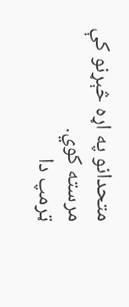متحدانو په اړه څېړنو کې مرسته کوي.
ټرمپ دا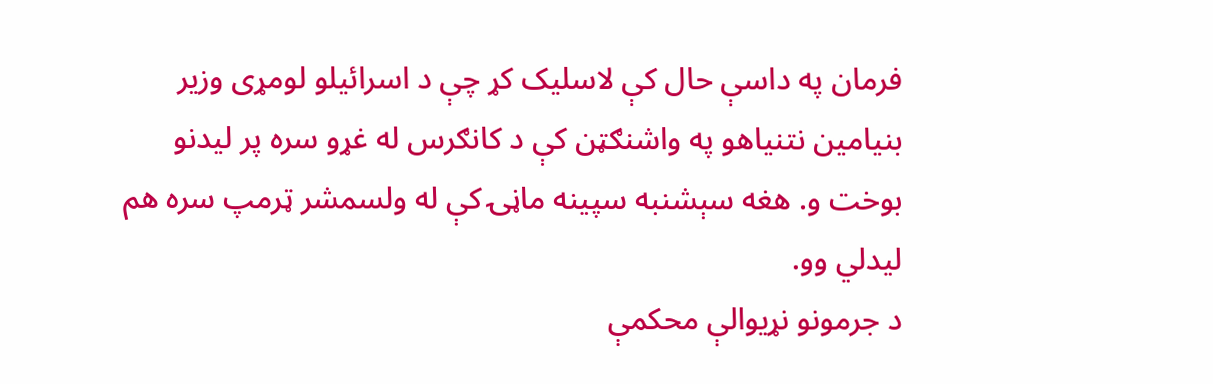فرمان په داسې حال کې لاسلیک کړ چې د اسرائیلو لومړی وزیر بنیامین نتنیاهو په واشنګټن کې د کانګرس له غړو سره پر لیدنو بوخت و. هغه سېشنبه سپینه ماڼۍ کې له ولسمشر ټرمپ سره هم لیدلي وو.
د جرمونو نړیوالې محکمې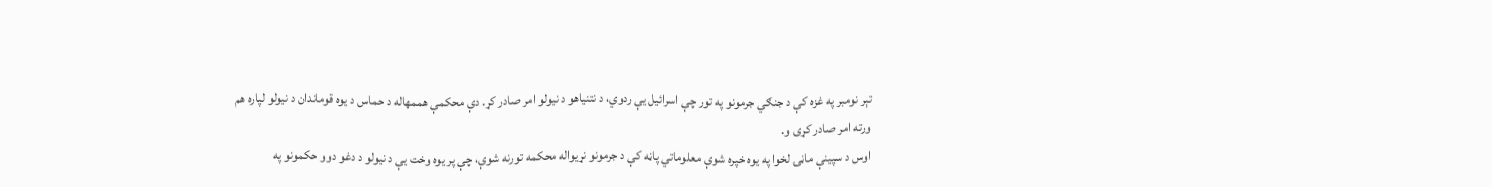تېر نومبر په غزه کې د جنګي جرمونو په تور چې اسرائیل یې ردوي، د نتنیاهو د نیولو امر صادر کړ. دې محکمې هممهاله د حماس د یوه قوماندان د نیولو لپاره هم ورته امر صادر کړی و.
اوس د سپینې ماڼۍ لخوا په یوه خپره شوې معلوماتي پاڼه کې د جرمونو نړیواله محکمه تورنه شوې، چې پر یوه وخت یې د نیولو د دغو دوو حکمونو په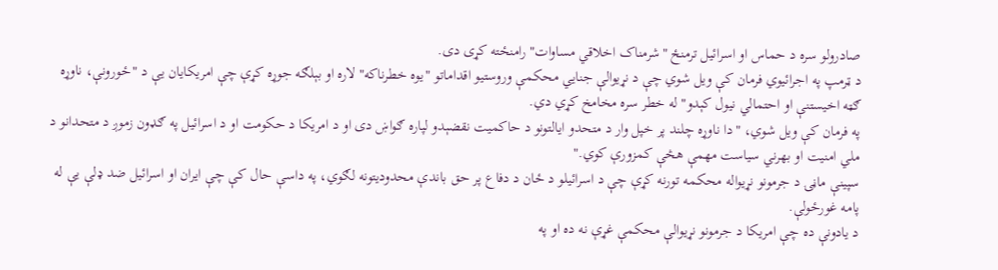صادرولو سره د حماس او اسرائیل ترمنځ "شرمناک اخلاقي مساوات" رامنځته کړی دی.
د ټرمپ په اجرائیوي فرمان کې ویل شوي چې د نړیوالې جنايي محکمې وروستیو اقداماتو "یوه خطرناکه" لاره او بېلګه جوړه کړې چې امریکایان یې د "ځورونې، ناوړه ګټه اخیستنې او احتمالي نیول کېدو" له خطر سره مخامخ کړي دي.
په فرمان کې ویل شوي، "دا ناوړه چلند پر خپل وار د متحدو ایالتونو د حاکمیت نقضېدو لپاره ګواښ دی او د امریکا د حکومت او د اسرائیل په ګډون زموږ د متحدانو د ملي امنیت او بهرني سیاست مهمې هڅې کمزورې کوي."
سپینې ماڼۍ د جرمونو نړیواله محکمه تورنه کړې چې د اسرائیلو د ځان د دفاع پر حق باندې محدودیتونه لګوي، په داسې حال کې چې ایران او اسرائیل ضد ډلې یې له پامه غورځولې.
د یادونې ده چې امریکا د جرمونو نړیوالې محکمې غړې نه ده او په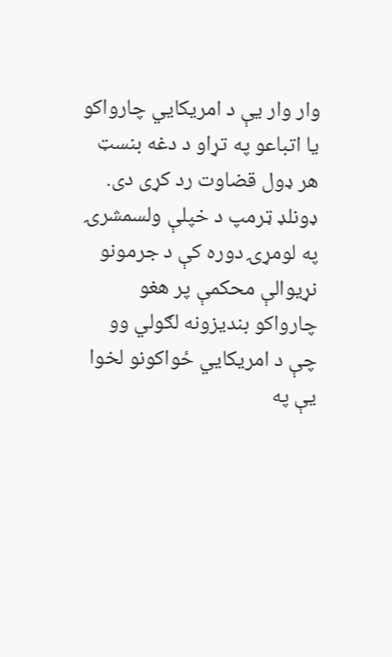وار وار یې د امریکايي چارواکو یا اتباعو په تړاو د دغه بنسټ هر ډول قضاوت رد کړی دی.
ډونلډ ټرمپ د خپلې ولسمشرۍ په لومړۍ دوره کې د جرمونو نړیوالې محکمې پر هغو چارواکو بندیزونه لګولي وو چې د امریکایي ځواکونو لخوا یې په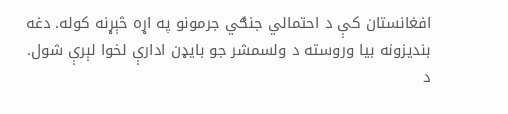افغانستان کې د احتمالي جنګي جرمونو په اړه څېړنه کوله. دغه بندیزونه بیا وروسته د ولسمشر جو بایډن ادارې لخوا لېرې شول.
د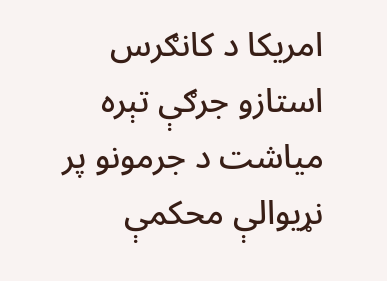امریکا د کانګرس استازو جرګې تېره میاشت د جرمونو پر نړیوالې محکمې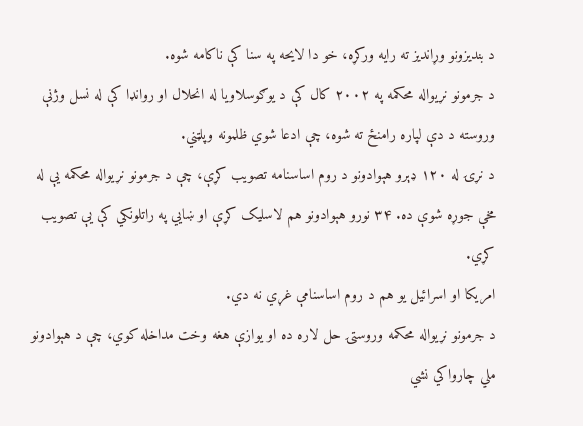د بندیزونو وړاندیز ته رایه ورکړه، خو دا لایحه په سنا کې ناکامه شوه.
د جرمونو نړیواله محکمه په ۲۰۰۲ کال کې د یوګوسلاویا له انحلال او روانډا کې له نسل وژنې وروسته د دې لپاره رامنځ ته شوه، چې ادعا شوي ظلمونه وپلټني.
د نړۍ له ۱۲۰ ډېرو هېوادونو د روم اساسنامه تصویب کړې، چې د جرمونو نړیواله محکمه یې له مخې جوړه شوې ده. ۳۴ نورو هېوادونو هم لاسلیک کړې او ښايي په راتلونکي کې یې تصویب کړي.
امریکا او اسرائیل یو هم د روم اساسنامې غړي نه دي.
د جرمونو نړیواله محکمه وروستۍ حل لاره ده او یوازې هغه وخت مداخله کوي، چې د هېوادونو ملي چارواکي نشي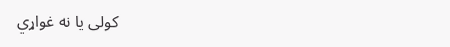کولی یا نه غواړي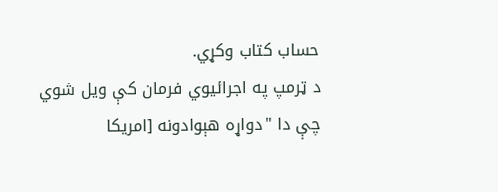حساب کتاب وکړي.
د ټرمپ په اجرائیوي فرمان کې ویل شوي چې دا "دواړه هېوادونه [امریکا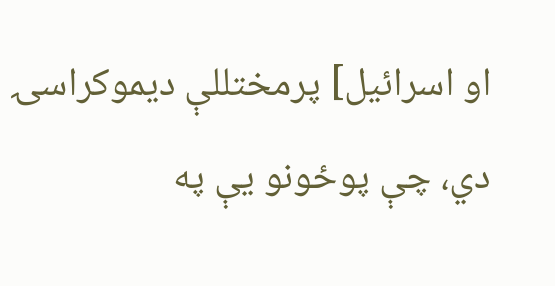او اسرائیل] پرمختللې دیموکراسۍ دي، چې پوځونو یې په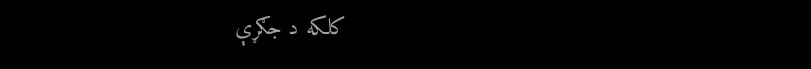کلکه د جګړې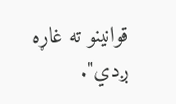قوانینو ته غاړه ږدي".